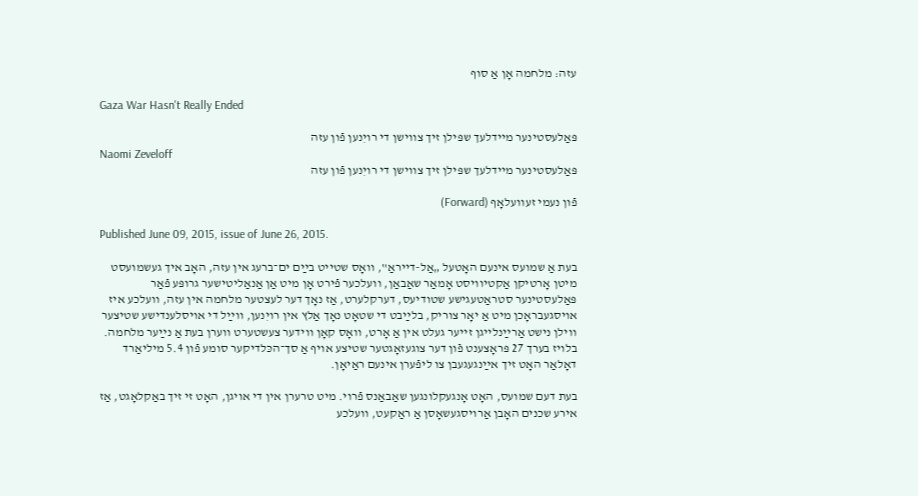עזה: מלחמה אָן אַ סוף

Gaza War Hasn't Really Ended

פּאַלעסטינער מיידלעך שפּילן זיך צווישן די רויִנען פֿון עזה
Naomi Zeveloff
פּאַלעסטינער מיידלעך שפּילן זיך צווישן די רויִנען פֿון עזה

פֿון נעמי זעוועלאָף (Forward)

Published June 09, 2015, issue of June 26, 2015.

בעת אַ שמועס אינעם האָטעל „אַל-דייראַ‟, וואָס שטייט בײַם ים־ברעג אין עזה, האָב איך געשמועסט מיטן אָרטיקן אַקטיוויסט אָמאַר שאַבאַן, וועלכער פֿירט אָן מיט אַן אַנאַליטישער גרופּע פֿאַר פּאַלעסטינער סטראַטעגישע שטודיעס, דערקלערט, אַז נאָך דער לעצטער מלחמה אין עזה, וועלכע איז אויסגעבראָכן מיט אַ יאָר צוריק, בלײַבט די שטאָט נאָך אַלץ אין רויִנען, ווײַל די אויסלענדישע שטיצער ווילן נישט אַרײַנלייגן זייער געלט אין אַ אָרט, וואָס קאָן ווידער צעשטערט ווערן בעת אַ נײַער מלחמה. בלויז בערך 27 פּראָצענט פֿון דער צוגעזאָגטער שטיצע אויף אַ סך־הכּלדיקער סומע פֿון 5.4 מיליאַרד דאָלאַר האָט זיך אײַנגעגעבן צו ליפֿערן אינעם ראַיאָן.

בעת דעם שמועס, האָט אָנגעקלונגען שאַבאַנס פֿרוי. מיט טרערן אין די אויגן, האָט זי זיך באַקלאָגט, אַז אירע שכנים האָבן אַרויסגעשאָסן אַ ראַקעט, וועלכע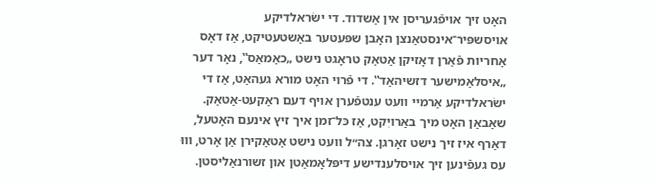האָט זיך אויפֿגעריסן אין אַשדוד. די ישׂראלדיקע אויסשפּיר־אינסטאַנצן האָבן שפּעטער באַשטעטיקט, אַז דאָס אַחריות פֿאַרן דאָזיקן אַטאַק טראָגט נישט „כאַמאַס‟, נאָר דער „איסלאַמישער דזשיהאַד‟. די פֿרוי האָט מורא געהאַט, אַז די ישׂראלדיקע אַרמיי וועט ענטפֿערן אויף דעם ראַקעט-אַטאַק. שאַבאַן האָט מיך באַרויִקט, אַז כּל־זמן איך זיץ אינעם האָטעל, דאַרף איז זיך נישט זאָרגן. צה״ל וועט נישט אַטאַקירן אַן אָרט, וווּ עס געפֿינען זיך אויסלענדישע דיפּלאָמאַטן און זשורנאַליסטן.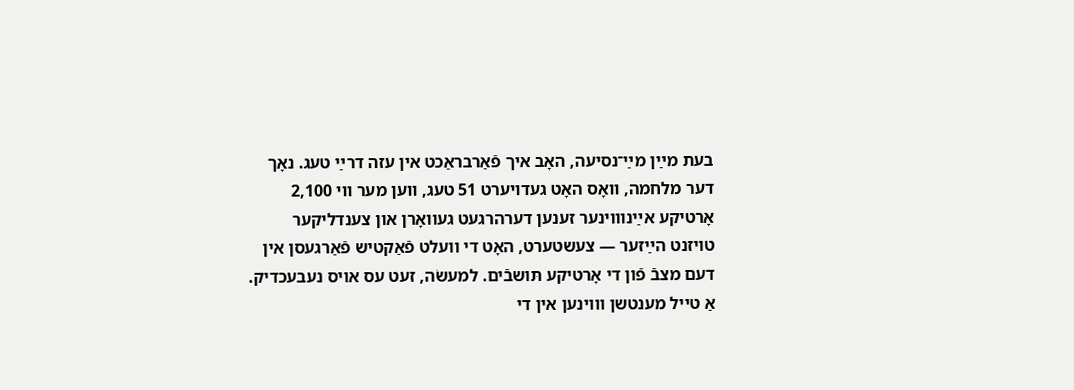בעת מײַן מײַ־נסיעה, האָב איך פֿאַרבראַכט אין עזה דרײַ טעג. נאָך דער מלחמה, וואָס האָט געדויערט 51 טעג, ווען מער ווי 2,100 אָרטיקע אײַנוווינער זענען דערהרגעט געוואָרן און צענדליקער טויזנט הײַזער — צעשטערט, האָט די וועלט פֿאַקטיש פֿאַרגעסן אין דעם מצבֿ פֿון די אָרטיקע תּושבֿים. למעשׂה, זעט עס אויס נעבעכדיק. אַ טייל מענטשן וווינען אין די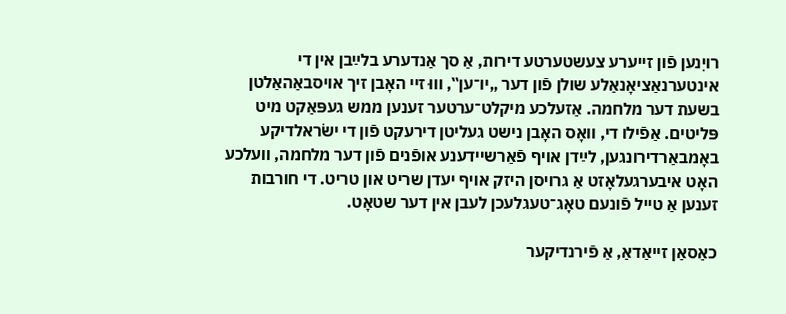רויִנען פֿון זייערע צעשטערטע דירות, אַ סך אַנדערע בלײַבן אין די אינטערנאַציאָנאַלע שולן פֿון דער „יו־ען‟, וווּ זיי האָבן זיך אויסבאַהאַלטן בשעת דער מלחמה. אַזעלכע מיקלט־ערטער זענען ממש געפּאַקט מיט פּליטים. אַפֿילו די, וואָס האָבן נישט געליטן דירעקט פֿון די ישׂראלדיקע באָמבאַרדירונגען, לײַדן אויף פֿאַרשיידענע אופֿנים פֿון דער מלחמה, וועלכע האָט איבערגעלאָזט אַ גרויסן היזק אויף יעדן שריט און טריט. די חורבות זענען אַ טייל פֿונעם טאָג־טעגלעכן לעבן אין דער שטאָט.

כאַסאַן זייאַדאַ, אַ פֿירנדיקער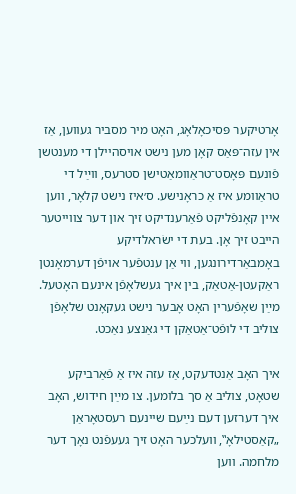אָרטיקער פּסיכאָלאָג, האָט מיר מסביר געווען, אַז אין עזה־פּאַס קאָן מען נישט אויסהיילן די מענטשן פֿונעם פּאָסט־טראַוומאַטישן סטרעס, ווײַל די טראַוומע איז אַ כראָנישע. ס׳איז נישט קלאָר, ווען איין קאָנפֿליקט פֿאַרענדיקט זיך און דער צווייטער הייבט זיך אָן. בעת די ישׂראלדיקע באָמבאַרדירונגען, ווי אַן ענטפֿער אויפֿן דערמאָנטן ראַקעטן-אַטאַק, בין איך געשלאָפֿן אינעם האָטעל. מײַן שאָפֿערין האָט אָבער נישט געקאָנט שלאָפֿן צוליב די לופֿט־אַטאַקן די גאַנצע נאַכט.

איך האָב אַנטדעקט, אַז עזה איז אַ פֿאַרביקע שטאָט, צוליב אַ סך בלומען. צו מײַן חידוש, האָב איך דערזען דעם נײַעם שיינעם רעסטאָראַן „קאַסטילאָ‟, וועלכער האָט זיך געעפֿנט נאָך דער מלחמה. ווען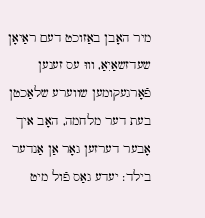מיר האָבן באַזוכט דעם ראַיאָן שעדזשאַיִאַ, וווּ עס זענען פֿאָרגעקומען שווערע שלאַכטן בעת דער מלחמה, האָב איך אָבער דערזען גאָר אַן אַנדער בילד: יעדע גאַס פֿול מיט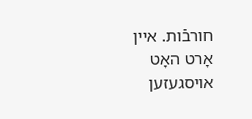חורבֿות. איין אָרט האָט אויסגעזען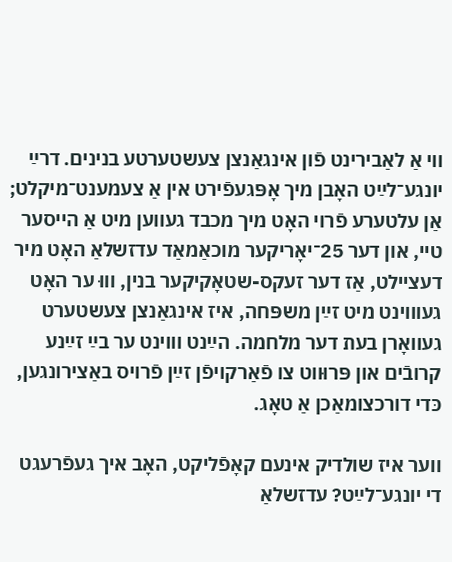ווי אַ לאַבירינט פֿון אינגאַנצן צעשטערטע בנינים. דרײַ יונגע־לײַט האָבן מיך אָפּגעפֿירט אין אַ צעמענט־מיקלט; אַן עלטערע פֿרוי האָט מיך מכבד געווען מיט אַ הייסער טיי, און דער 25־יאָריקער מוכאַמאַד עדזשלאַ האָט מיר דעציילט, אַז דער זעקס-שטאָקיקער בנין, וווּ ער האָט געוווינט מיט זײַן משפּחה, איז אינגאַנצן צעשטערט געוואָרן בעת דער מלחמה. הײַנט וווינט ער בײַ זײַנע קרובֿים און פּרוּווט צו פֿאַרקויפֿן זײַן פֿרויס באַצירונגען, כּדי דורכצומאַכן אַ טאָג.

ווער איז שולדיק אינעם קאָפֿליקט, האָב איך געפֿרעגט די יונגע־לײַט? עדזשלאַ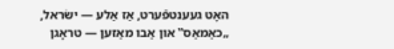האָט געענטפֿערט, אַז אַלע — ישׂראל, „כאַמאַס‟ און אַבו מאַזען — טראָגן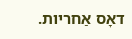דאָס אַחריות.